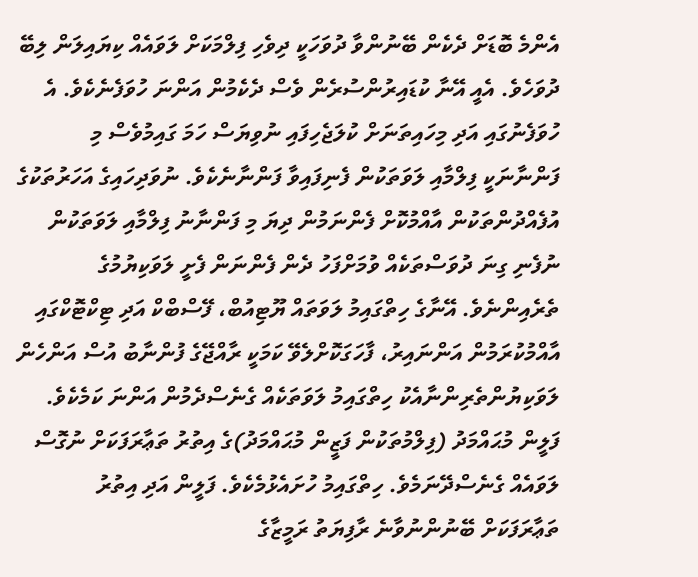އެންމެ ބޮޑަށް ދެކެން ބޭނުންވާ ދުވަހަކީ ދިވެހި ފިލްމަކަށް ލަވައެއް ކިޔައިލަން ލިބޭ ދުވަހެވެ. އެއީ އޭނާ ކުޑައިރުންސުރެން ވެސް ދެކެމުން އަންނަ ހުވަފެނެކެވެ. އެ ހުވަފެނުގައި އަދި މިހައިތަނަށް ކުލަޖެހިފައި ނުވިޔަސް ހަމަ ގައިމުވެސް މި ފަންނާނަކީ ފިލްމާއި ލަވަތަކުން ފެނިފައިވާ ފަންނާނެކެވެ. ނުވަދިހައިގެ އަހަރުތަކުގެ އުފެއްދުންތަކުން އާއްމުކޮށް ފެންނަމުން ދިޔަ މި ފަންނާނު ފިލްމާއި ލަވަތަކުން ނުފެނި ގިނަ ދުވަސްތަކެއް ވުމަށްފަހު ދެން ފެންނަން ފެށީ ލަވަކިޔުމުގެ ތެރެއިންނެވެ. އޭނާގެ ހިތްގައިމު ލަވަތައް ޔޫޓިއުބް، ފޭސްބްކް އަދި ޓިކްޓޮކްގައި އާއްމުކުރަމުން އަންނައިރު، ފާހަގަކޮށްލެވޭ ކަމަކީ ރާއްޖޭގެ ފުންނާބު އުސް އަންހެން ލަވަކިޔުންތެރިންނާއެކު ހިތްގައިމު ލަވަތަކެއް ގެނެސްދެމުން އަންނަ ކަމެކެވެ.
ފަލީން މުޙައްމަދު (ފިލްމުތަކުން ފަޒީން މުޙައްމަދު)ގެ އިތުރު ތަޢާރަފަކަށް ނުގޮސް ލަވައެއް ގެނެސްދޭނަމެވެ. ހިތްގައިމު ހުށައެޅުމެކެވެ. ފަލީން އަދި އިތުރު ތަޢާރަފަކަށް ބޭނުންނުވާނެ ރާފިޔަތު ރަމީޒާގެ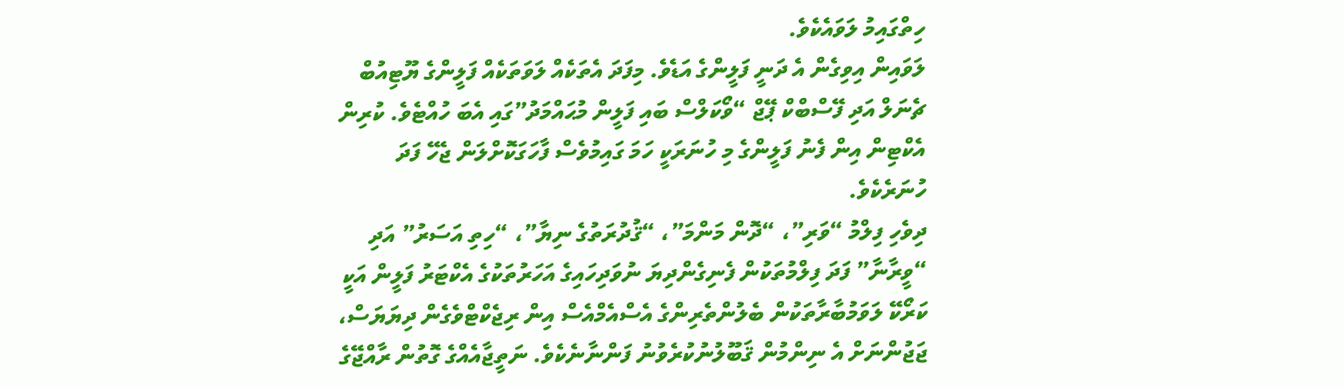ހިތްގައިމު ލަވައެކެވެ.
ލަވައިން އިވިގެން އެ ދަނީ ފަލީންގެ އަޑެވެ. މިފަދަ އެތަކެއް ލަވަތަކެއް ފަލީންގެ ޔޫޓިއުބް ޗެނަލް އަދި ފޭސްބްކް ޕޭޖް “ވޯކަލްސް ބައި ފަލީން މުޙައްމަދު”ގައި އެބަ ހުއްޓެވެ. ކުރިން އެކްޓިން އިން ފެނު ފަލީންގެ މި ހުނަރަކީ ހަމަ ގައިމުވެސް ފާހަގަކޮށްލަން ޖެހޭ ފަދަ ހުނަރެކެވެ.
ދިވެހި ފިލްމު “ވަރި”، “ދޮން މަންމަ”، “ޤުދުރަތުގެ ނިޔާ”، “ހިތި އަސަރު” އަދި “ވީރާނާ” ފަދަ ފިލްމުތަކުން ފެނިގެންދިޔަ ނުވަދިހައިގެ އަހަރުތަކުގެ އެކްޓަރު ފަލީން އަކީ ކަރޯކޭ ލަވަމުބާރާތަކުން ބެލުންތެރިންގެ އެސްއެމްއެސް އިން ރިޖެކްޓްވެގެން ދިޔަޔަސް، ޖަޖުންނަށް އެ ނިންމުން ޤަބޫލުނުކުރެވުނު ފަންނާނެކެވެ. ނަތީޖާއެއްގެ ގޮތުން ރާއްޖޭގެ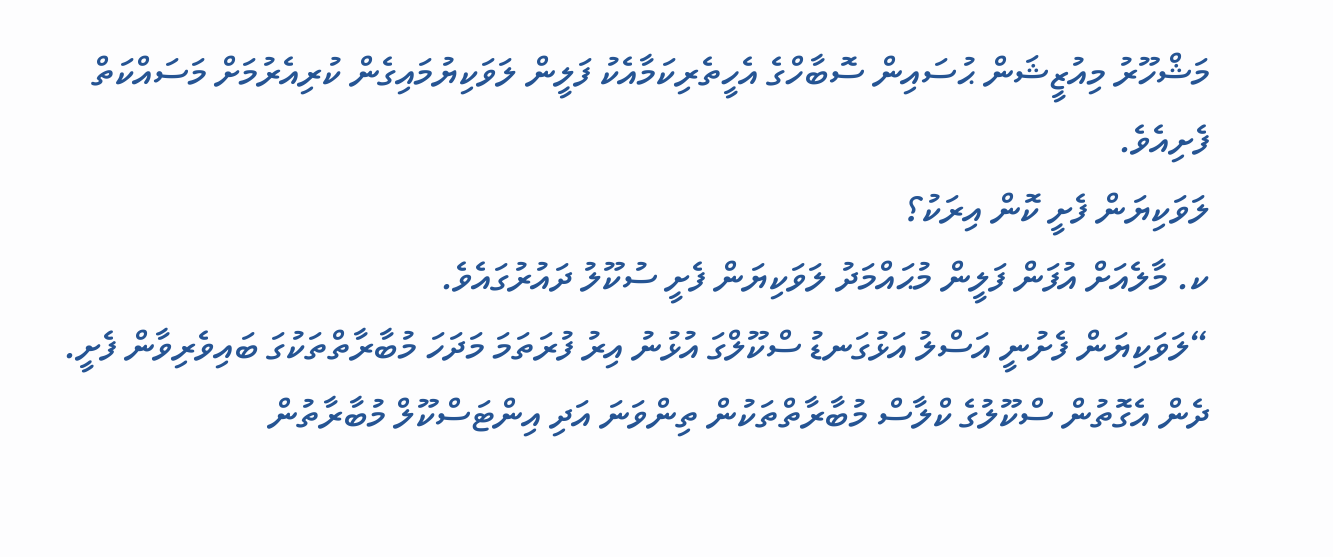މަޝްހޫރު މިއުޒީޝަން ޙުސައިން ސޮބާހްގެ އެހީތެރިކަމާއެކު ފަލީން ލަވަކިޔުމައިގެން ކުރިއެރުމަށް މަސައްކަތް ފެށިއެވެ.
ލަވަކިޔަން ފެށީ ކޮން އިރަކު؟
ކ. މާލެއަށް އުފަން ފަލީން މުޙައްމަދު ލަވަކިޔަން ފެށީ ސުކޫލު ދައުރުގައެވެ.
“ލަވަކިޔަން ފެށުނީ އަސްލު އަޅުގަނޑު ސްކޫލްގަ އުޅުނު އިރު ފުރަތަމަ މަދަހަ މުބާރާތްތަކުގަ ބައިވެރިވާން ފެށީ. ދެން އެގޮތުން ސްކޫލުގެ ކްލާސް މުބާރާތްތަކުން ތިންވަނަ އަދި އިންޓަސްކޫލް މުބާރާތުން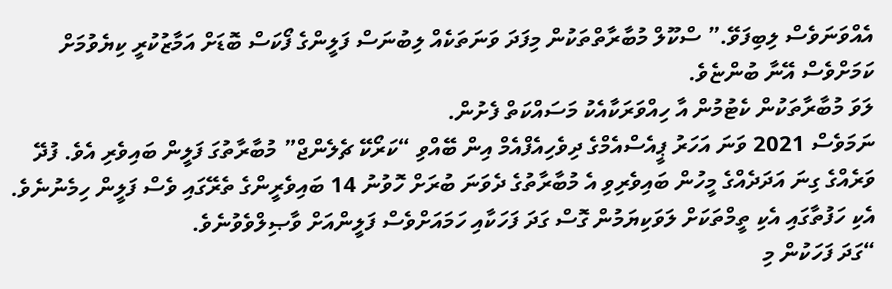އެއްވަނަވެސް ލިބިފަވޭ.” ސްކޫލް މުބާރާތްތަކުން މިފަދަ ވަނަތަކެއް ލިބުނަސް ފަލީންގެ ފޯކަސް ބޮޑަށް އަމާޒުކުރީ ކިޔެވުމަށް ކަމަށްވެސް އޭނާ ބުންޏެވެ.
ލަވަ މުބާރާތަކުން ކެޓުމުން އާ ހިއްވަރަކާއެކު މަސައްކަތް ފެށުން.
ނަމަވެސް 2021 ވަނަ އަހަރު ޕީއެސްއެމްގެ ދިވެހިއެފްއެމް އިން ބޭއްވި “ކަރޯކޭ ޗެލެންޖް” މުބާރާތުގަ ފަލީން ބައިވެރި އެވެ. ފުދޭ ވަރެއްގެ ގިނަ އަދަދެއްގެ މީހުން ބައިވެރިވި އެ މުބާރާތުގެ ދެވަނަ ބުރަށް ހޮވުނު 14 ބައިވެރީންގެ ތެރޭގައި ވެސް ފަލީން ހިމެނުނެވެ. އެކި ހަފުތާގައި އެކި ތީމްތަކަށް ލަވަކިޔަމުން ގޮސް ގަދަ ފަހަކާއި ހަމައަށްވެސް ފަލީންއަށް ވާޞިލްވެވުނެވެ.
“ގަދަ ފަހަކުން މި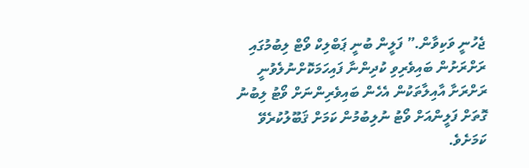ޖެހުނީ ވަކިވާން.” ފަލީން ބުނީ ޕަބްލިކް ވޯޓް ލިބުމުގައި ރަށްރަށުން ބައިވެރިވި ކުދިންނާ ފައިހަމަކޮށްނުލެވުނީ ރަށްރަށާ އާއިލާތަކުން އެހެން ބައިވެރިންނަށް ވޯޓު ލިބުނު ގޮތަށް ފަލީންއަށް ވޯޓު ނުލިބުމުން ކަމަށް ޤަބޫލުކުރެވޭ ކަމަށެވެ.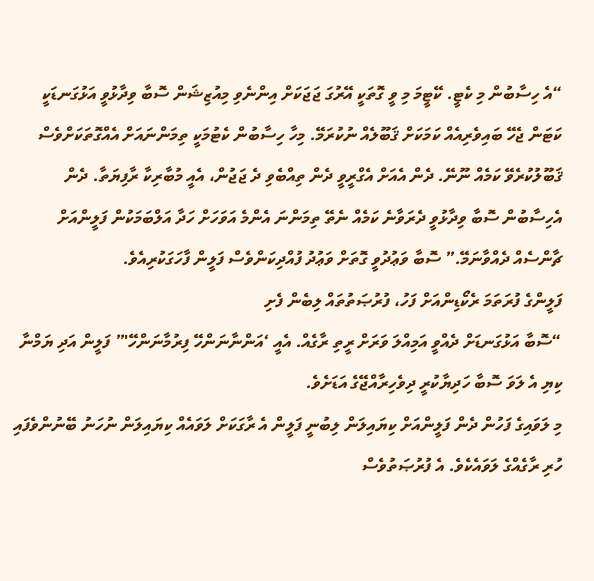“އެ ހިސާބުން މި ކެޓީ. ކޭޓީމަ މި ވީ ގޮތަކީ އޭރުގަ ޖަޖަކަށް އިންނެވި މިއުޒިޝަން ސޮބާ ވިދާޅުވީ އަޅުގަނޑަކީ ކަޓަން ޖެހޭ ބައިވެރިއެއް ކަމަކަށް ޤަބޫލެއް ނުކުރަމޭ. މިހާ ހިސާބުން ކެޓުމަކީ ތިމަންނައަށް އެއްގޮތަކަށްވެސް ޤަބޫލުކުރެވޭ ކަމެއް ނޫނޭ. ދެން އެއަށް އެގްރީވީ ދެން ތިއްބެވި ދެ ޖަޖުން، އެއީ މުބާރިކާ ރާފިޔަތާ. ދެން އެހިސާބުން ސޮބާ ވިދާޅުވީ ދެރަވާނެ ކަމެއް ނެތޭ ތިމަންނަ އެންމެ އަވަހަށް ހަދާ އަލްބަމަކުން ފަލީންއަށް ޗާންސެއް ދެއްވާނަމޭ.” ސޮބާ ވަޢުދުވީ ގޮތަށް ވަޢުދު ފުއްދިކަންވެސް ފަލީން ފާހަގަކުރިއެވެ.
ފަލީންގެ ފުރަތަމަ ރެކޯޑިންއަށް ފަހު، ފުރުޞަތުތައް ލިބެން ފެށި
“ސޮބާ އަޅުގަނޑަށް ދެއްވީ އަމިއްލަ ވަރަށް ރީތި ރާގެއް. އެއީ ‘އަންނާނަންހޭ ފިރުމާނަންހޭ'” ފަލީން އަދި ޔަމްނާ ކިޔި އެ ލަވަ ސޮބާ ހަދިޔާކުރީ ދިވެހިރާއްޖޭގެ އަޑަށެވެ.
މި ލަވައިގެ ފަހުން ދެން ފަލީންއަށް ކިޔައިލަން ލިބުނީ ފަލީން އެ ރާގަކަށް ލަވައެއް ކިޔައިލަން ނުހަނު ބޭނުންވެފައި ހުރި ރާގެއްގެ ލަވައެކެވެ. އެ ފުރުޞަތުވެސް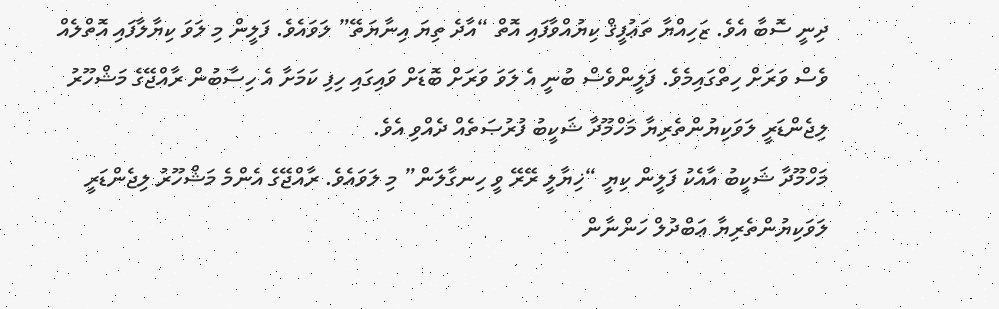ދިނީ ސޮބާ އެވެ. ޒަހިއްޔާ ތަޢުފީޤް ކިޔުއްވާފައި އޮތް “އާދެ ތިޔަ އިނާޔަތޭ” ލަވައެވެ. ފަލީން މި ލަވަ ކިޔާލާފައި އޮތްލެއް ވެސް ވަރަށް ހިތްގައިމެވެ. ފަލީންވެސް ބުނީ އެ ލަވަ ވަރަށް ބޮޑަށް ވައިގައި ހިފި ކަމަށާ އެ ހިސާބުން ރާއްޖޭގެ މަޝްހޫރު ލިޖެންޑަރީ ލަވަކިޔުންތެރިޔާ މަހްމޫދާ ޝަކީބު ފުރުޞަތެއް ދެއްވި އެވެ.
މަހްމޫދާ ޝަކީބު އާއެކު ފަލީން ކިޔީ “ޚިޔާލީ ރޭރޭ ވީ ހިނގާލަން” މި ލަވައެވެ. ރާއްޖޭގެ އެންމެ މަޝްހޫރު ލިޖެންޑަރީ ލަވަކިޔުންތެރިޔާ ޢަބްދުލް ހަންނާން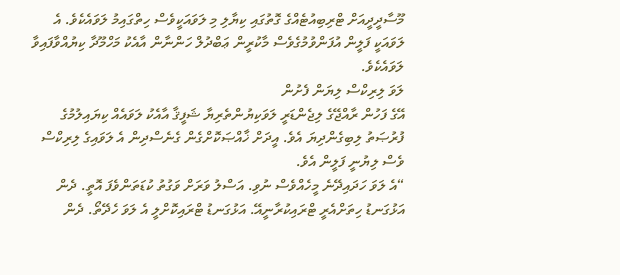މޫސާދީދީއަށް ޓްރިބިއުޓެއްގެ ގޮތުގައި ކިޔާލި މި ލަވައަކީވެސް ހިތްގައިމު ލަވައެކެވެ. އެ ލަވައަކީ ފަލީން އުފަންވުމުގެވެސް މާކުރީން ޢަބްދުލް ހަންނާން އާއެކު މަހްމޫދާ ކިޔުއްވާފައިވާ ލަވައެކެވެ.
ލަވަ ލިރިކްސް ލިޔަން ފެށުން
އޭގެ ފަހުން ރާއްޖޭގެ ލިޖެންޑަރީ ލަވަކިޔުންތެރިޔާ ޝަފީޤާ އާއެކު ލަވައެއް ކިޔައިލުމުގެ ފުރުޞަތު ލިބިގެންދިޔަ އެވެ. އީދަށް ޚާއްޞަކޮށްގެން ގެނެސްދިން އެ ލަވައިގެ ލިރިކްސް ވެސް ލިޔުނީ ފަލީން އެވެ.
“އެ ލަވަ ހަދައިދޭނެ މީހެއްވެސް ނުވި. އަސްލު ވަރަށް ވަގުތު ކުޑަތަންވެފަ އޮތީ. ދެން އަޅުގަނޑު ހިތަށްއެރީ ޓްރައިކުރާނީއޭ. އަޅުގަނޑު ޓްރައިކޮށްލީ އެ ލަވަ ހެދޭތޯ. ދެން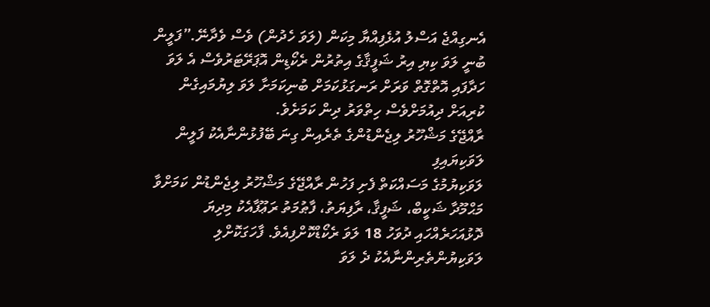އެނގިއްޖެ އަސްލު އުޅެފިއްޔާ މިކަން (ލަވަ ހެދުން) ވެސް ވެދާނޭ.”ފަލީން ބުނީ ލަވަ ކިޔި އިރު ޝަފީޤާގެ އިތުރުން ރެކޯޑިން އޮޕަރޭޓަރުވެސް އެ ލަވަ ހަދާފައި އޮތްގޮތް ވަރަށް ރަނގަޅުކަމަށް ބުނިކަމަށާ ލަވަ ލިޔުމައިގެން ކުރިއަށް ދިއުމަށްވެސް ހިތްވަރު ދިން ކަމަށެވެ.
ރާއްޖޭގެ މަޝްހޫރު ލިޖެންޑުންގެ ތެރެއިން ގިނަ ބޭފުޅުންނާއެކު ފަލީން ލަވަކިޔައިފި
ލަވަކިޔުމުގެ މަސައްކަތް ފެށި ފަހުން ރާއްޖޭގެ މަޝްހޫރު ލިޖެންޑުން ކަމަށްވާ މަޙްމޫދާ ޝަކީބް، ޝަފީޤާ، ރާފިޔަތު، ފާޠުމަތު ރަޢޫފާއެކު މިދިޔަ ދޮޅުއަހަރެއްހައި ދުވަހު 18 ލަވަ ރެކޯޑްކޮށްފިއެވެ. ފާހަގަކޮށްލި ލަވަކިޔުންތެރިންނާއެކު ދެ ލަވަ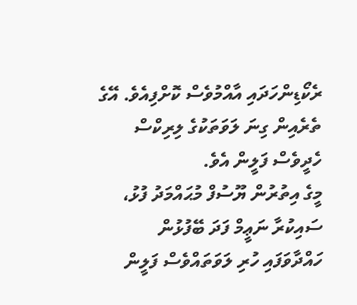ރެކޯޑިންހަދައި އާއްމުވެސް ކޮށްފިއެވެ. އޭގެ ތެރެއިން ގިނަ ލަވަތަކުގެ ލިރިކްސް ހެދީވެސް ފަލީން އެވެ.
މީގެ އިތުރުން ޔޫސުފް މުޙައްމަދު ފުޅު، ސައިކުރާ ނަޢީމް ފަދަ ބޭފުޅުން ހައްދާވަފައި ހުރި ލަވަތައްވެސް ފަލީން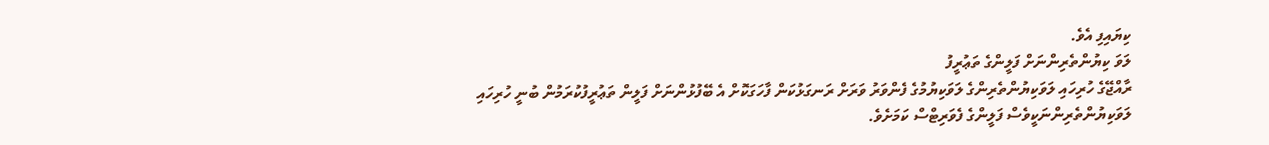ކިޔައިފި އެވެ.
ލަވަ ކިޔުންތެރިންނަށް ފަލީންގެ ތަޢުރީފު
ރާއްޖޭގެ ހުރިހައި ލަވަކިޔުންތެރިންގެ ލަވަކިޔުމުގެ ފެންވަރު ވަރަށް ރަނގަޅުކަން ފާހަގަކޮށް އެ ބޭފުޅުންނަށް ފަލީން ތަޢުރީފުކުރަމުން ބުނީ ހުރިހައި ލަވަކިޔުންތެރިންނަކީވެސް ފަލީންގެ ފެވަރިޓްސް ކަމަށެވެ.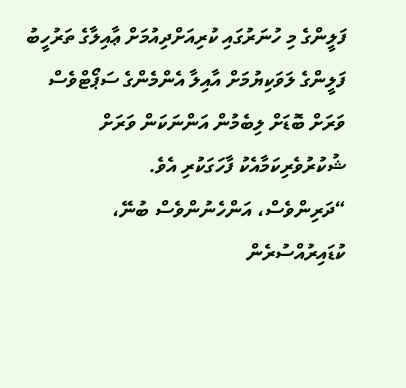ފަލީންގެ މި ހުނަރުގައި ކުރިއަށްދިއުމަށް ޢާއިލާގެ ތަރުހީބު
ފަލީންގެ ލަވަކިޔުމަށް އާއިލާ އެންމެންގެ ސަޕޯޓްވެސް ވަރަށް ބޮޑަށް ލިބެމުން އަންނަކަން ވަރަށް ޝުކުރުވެރިކަމާއެކު ފާހަގަކުރި އެވެ.
“ދަރިންވެސް، އަންހެނުންވެސް ބުނޭ، ކުޑައިރުއްސުރެން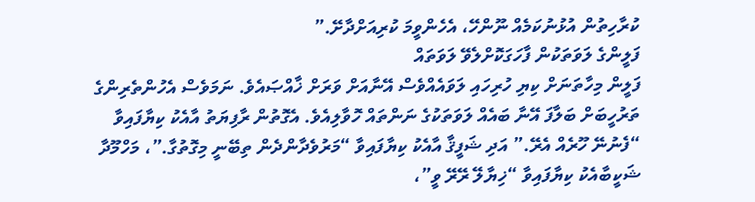ކުރާހިތުން އުޅުނުކަމެއް ނޫންހޭ، އެހެންވީމަ ކުރިއަށްދާށޭ.”
ފަލީންގެ ލަވަތަކުން ފާހަގަކޮށްލެވޭ ލަވަތައް
ފަލީން މިހާތަނަށް ކިޔި ހުރިހައި ލަވައެއްވެސް އޭނާއަށް ވަރަށް ޚާއްޞައެވެ. ނަމަވެސް އެހުންތެރިންގެ ތަރުހީބަށް ބަލާފަ އޭނާ ބައެއް ލަވަތަކުގެ ނަންތައް ހޮވާލިއެވެ. އެގޮތުން ރާފިޔަތު އާއެކު ކިޔާފައިވާ “ފެނުނޭ ހޫރެއް އެރޭ.” އަދި ޝަފީޤާ އާއެކު ކިޔާފައިވާ “މަރުވެދާންދެން ތިބޭނީ މިގޮތުގާ.”، މަހްމޫދާ ޝަކީބާއެކު ކިޔާފައިވާ “ޚިޔާލޭ ރޭރޭ ވީ”،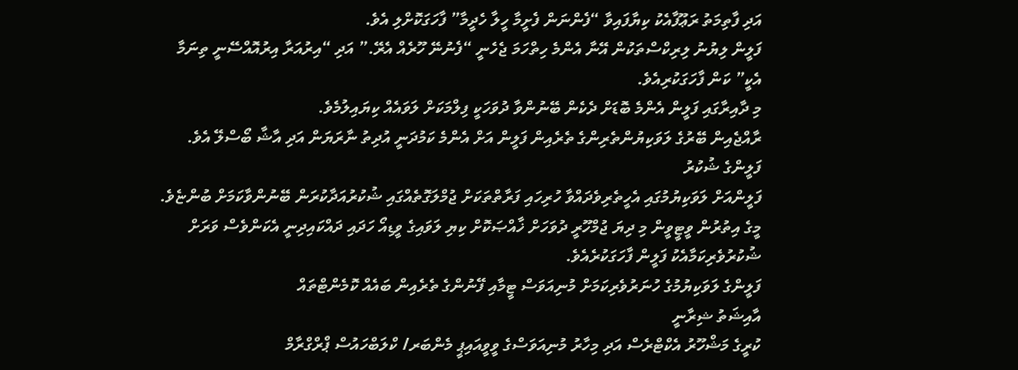އަދި ފާތިމަތު ރަޢޫފާއެކު ކިޔާފައިވާ “ފެންނަން ފެށީމާ ހީލާ ހެދީމާ” ފާހަގަކޮށްލި އެވެ.
ފަލީން ލިޔުނު ލިރިކްސްތަކުން އޭނާ އެންމެ ހިތްހަމަ ޖެހެނީ “ފެނުނޭ ހޫރެއް އެރޭ.” އަދި “އިރުއަރާ އިރުއޮއްސޭނީ ތިނަމާ އެކީ” ކަން ފާހަގަކުރިއެވެ.
މި ދާއިރާގައި ފަލީން އެންމެ ބޮޑަށް ދެކެން ބޭނުންވާ ދުވަހަކީ ފިލްމަކަށް ލަވައެއް ކިޔައިލުމެވެ.
ރާއްޖެއިން ބޭރުގެ ލަވަކިޔުންތެރިންގެ ތެރެއިން ފަލީން އަށް އެންމެ ކަމުދަނީ އުދިތު ނާރަޔަން އަދި އާޝާ ބޯސްލޭ އެވެ.
ފަލީންގެ ޝުކުރު
ފަލީންއަށް ލަވަކިޔުމުގައި އެހީތެރިވެދައްވާ ހުރިހައި ފަރާތްތަކަށް ޖުމްލަގޮތެއްގައި ޝުކުރުއަދާކުރަން ބޭނުންވާކަމަށް ބުންޏެވެ. މީގެ އިތުރުން ވީޓީވީން މި ދިޔަ ޖުމްހޫރީ ދުވަހަށް ޚާއްޞަކޮށް ކިޔި ލަވައިގެ ވީޑިއޯ ހަދައި ދައްކައިދިނީ އެކަންވެސް ވަރަށް ޝުކުރުވެރިކަމާއެކު ފަލީން ފާހަގަކުރެއެވެ.
ފަލީންގެ ލަވަކިޔުމުގެ ހުނަރުވެރިކަމަށް މުނިއަވަސް ޓީމާއި ފޭނުންގެ ތެރެއިން ބައެއް ކޮމެންޓްތައް
އާއިޝަތު ޝިރާނީ
ކުރީގެ މަޝްހޫރު އެކްޓްރެސް އަދި މިހާރު މުނިއަވަސްގެ ވީވީއައިޕީ މެންބަރ/ ކްލަބްހައުސް ޕްރްގްރާމް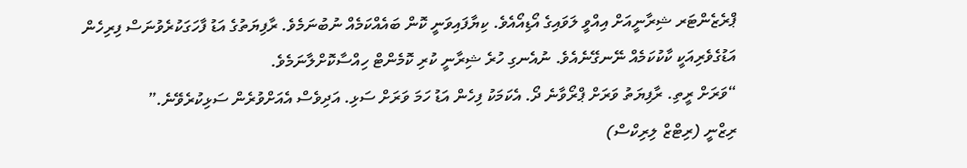ޕްރެޒެންޓަރ ޝިރާނީއަށް އިއްވީ ލަވައިގެ އޯޑިއޯއެވެ. ކިޔާފައިވަނީ ކޮން ބައެއްކަމެއް ނުބުނަމެވެ. ރާފިޔަތުގެ އަޑު ފާހަގަކުރެވުނަސް ފިރިހެން އަޑުގެވެރިއަކީ ކާކުކަމެއް ނޭނގޭނެއެވެ. ނުއެނގި ހުރެ ޝިރާނީ ކުރި ކޮމެންޓް ހިއްސާކޮށްލާނަމެވެ.
“ވަރަށް ރީތި. ރާފިޔަތު ވަރަށް ޕްރޯވާނެ ދޯ. އެކަމަކު ފިހެން އަޑު ހަމަ ވަރަށް ސަޅި. އަދިވެސް އެއަށްވުރެން ސަޅިކުރެވޭނެ.”
ރިޒްނީ (ރިޓްޒް ލިރިކްސް)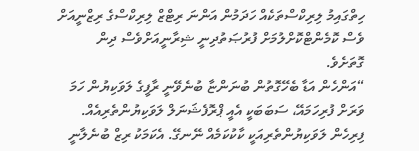ހިތްގައިމު ލިރިކްސްތަކެއް ހަދަމުން އަންނަ ރިޓްޒް ލިރިކްސްގެ ރިޒްނީއަށް ވެސް ކޮމެންޓްކޮށްލުމަށް ފުރުޞަތުދިނީ ޝިރާނީއަށްވެސް ދިން ގޮތަށެވެ.
“އަންހެން އަޑާ ބެހޭގޮތުން ބުނަންޏާ ބުނެވޭނީ ރާފީގެ ލަވަކިޔުން ހަމަ ވަރަށް ފުރިހަމައޭ، ސަބަބަކީ އެއީ ޕްރޮފެޝަނަލް ލަވަކިޔުންތެރިއެއް. ފިރިހެން ލަވަކިޔުންތެރިއަކީ ކާކުކަމެއް ނޭނގޭ. އެކަމަކު ރިޒް ބުނެލާނީ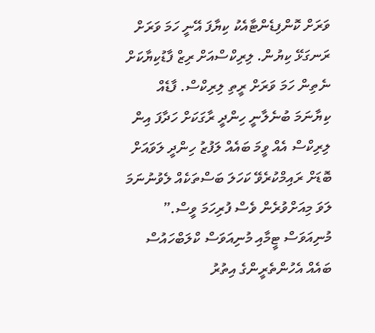ވަރަށް ކޮންފިޑެންޓާއެކު ކިޔާފަ އޭނީ ހަމަ ވަރަށް ރަނގަޅޭ ކިޔުން. ލިރިކްސްއަށް ރިޒް ފާޑުކިޔާކަށް ނެތިން ހަމަ ވަރަށް ރީތި ލިރިކްސް. ފާޑެއް ކިޔާނަމަ ބުނެލާނީ ހިންދީ ރާގަކަށް ހަދާފަ އިން ލިރިކްސް އެއް ވީމަ ބައެއް ލަފުޒު ހިންދީ ލަވައަށް ބޮޑަށް ރައިމްކުރެވޭ ކަހަލަ ބަސްތަކެއް ލެވުނުނަމަ ލަވަ މިއަށްވުރެން ވެސް ފުރިހަމަ ވީސް.”
މުނިއަވަސް ޓީމާއި މުނިއަވަސް ކްލަބްހައުސް ބައެއް އެހުންތެރީންގެ އިތުރު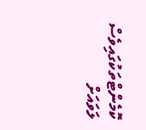ކޮމެންޓްތަކުގައިވެސް ލަވައަށް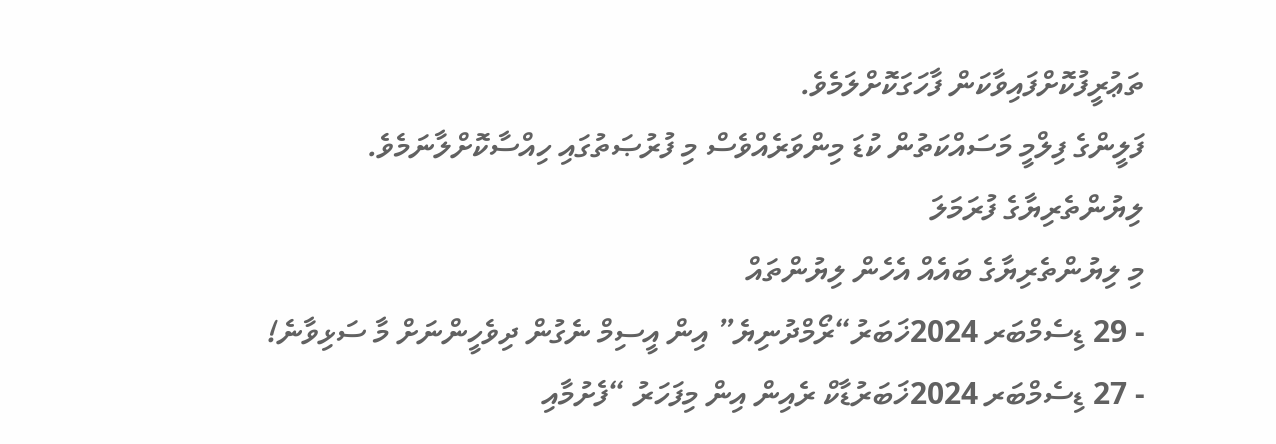ތަޢުރީފުކޮށްފައިވާކަން ފާހަގަކޮށްލަމެވެ.
ފަލީންގެ ފިލްމީ މަސައްކަތުން ކުޑަ މިންވަރެއްވެސް މި ފުރުޞަތުގައި ހިއްސާކޮށްލާނަމެވެ.
ލިޔުންތެރިޔާގެ ފުރަމަލަ
މި ލިޔުންތެރިޔާގެ ބައެއް އެހެން ލިޔުންތައް
- 29 ޑިސެމްބަރ 2024ޚަބަރު“ރޯމްދުނިޔެ” އިން އީސިމް ނެގުން ދިވެހީންނަށް މާ ސަޅިވާނެ!
- 27 ޑިސެމްބަރ 2024ޚަބަރުޑާކް ރެއިން އިން މިފަހަރު “ފެށުމާއި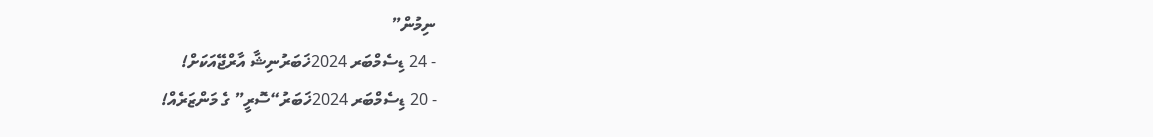ނިމުން”
- 24 ޑިސެމްބަރ 2024ޚަބަރުނިޝާ އާރްޖޭއަކަށް!
- 20 ޑިސެމްބަރ 2024ޚަބަރު“ސޮރީ” ގެ މަންޒަރެއް!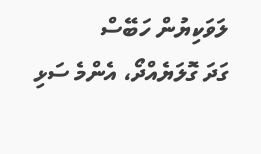ލަވަކިޔުން ހަބޭސް
ގަދަ ގޮލަޔެއްދޯ، އެންމެ ސަޅި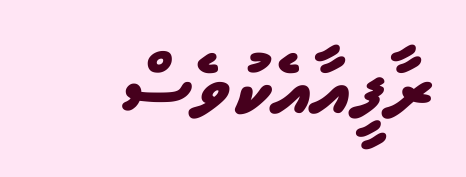ރާފީއާއެކުވެސް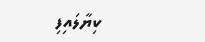ކިޔާލައިފި